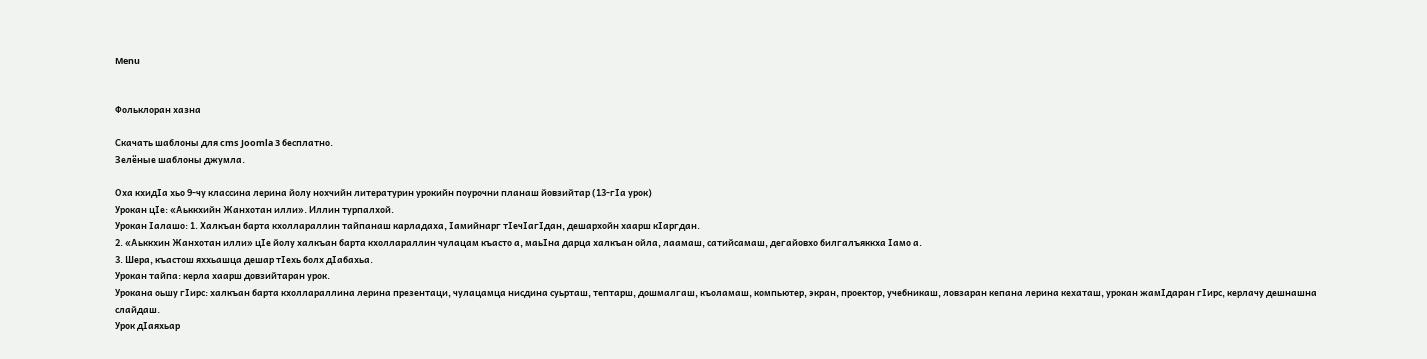Menu


Фольклоран хазна

Скачать шаблоны для cms Joomla 3 бесплатно.
Зелёные шаблоны джумла.

Оха кхидIа хьо 9-чу классина лерина йолу нохчийн литературин урокийн поурочни планаш йовзийтар (13-гIа урок)
Урокан цIе: «Аьккхийн Жанхотан илли». Иллин турпалхой.
Урокан Iалашо: 1. Халкъан барта кхоллараллин тайпанаш карладаха, Iамийнарг тIечIагIдан, дешархойн хаарш кIаргдан.
2. «Аьккхин Жанхотан илли» цIе йолу халкъан барта кхоллараллин чулацам къасто а, маьIна дарца халкъан ойла, лаамаш, сатийсамаш, дегайовхо билгалъяккха Iамо а.
3. Шера, къастош яххьашца дешар тIехь болх дIабахьа.
Урокан тайпа: керла хаарш довзийтаран урок.
Урокана оьшу гIирс: халкъан барта кхоллараллина лерина презентаци, чулацамца нисдина суьрташ, тептарш, дошмалгаш, къоламаш, компьютер, экран, проектор, учебникаш, ловзаран кепана лерина кехаташ, урокан жамIдаран гIирс, керлачу дешнашна слайдаш.
Урок дIаяхьар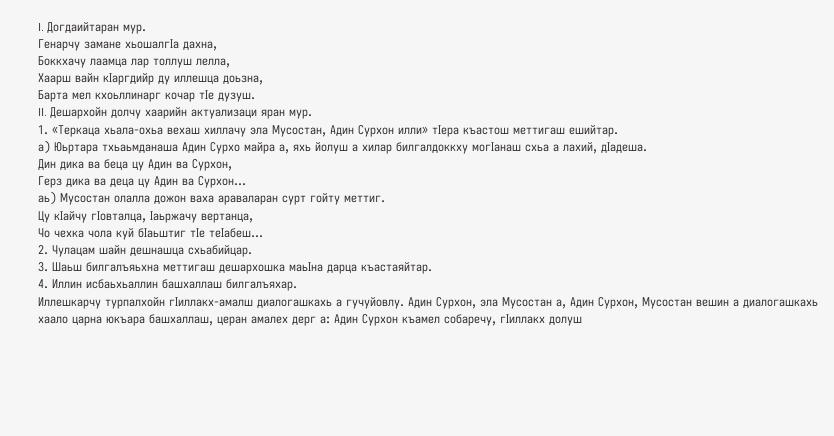I. Догдаийтаран мур.
Генарчу замане хьошалгIа дахна,
Боккхачу лаамца лар толлуш лелла,
Хаарш вайн кIаргдийр ду иллешца доьзна,
Барта мел кхоьллинарг кочар тIе дузуш.
II. Дешархойн долчу хаарийн актуализаци яран мур.
1. «Теркаца хьала-охьа вехаш хиллачу эла Мусостан, Адин Сурхон илли» тIера къастош меттигаш ешийтар.
а) Юьртара тхьаьмданаша Адин Сурхо майра а, яхь йолуш а хилар билгалдоккху могIанаш схьа а лахий, дIадеша.
Дин дика ва беца цу Адин ва Сурхон,
Герз дика ва деца цу Адин ва Сурхон…
аь) Мусостан олалла дожон ваха араваларан сурт гойту меттиг.
Цу кIайчу гIовталца, Iаьржачу вертанца,
Чо чехка чола куй бIаьштиг тIе теIабеш…
2. Чулацам шайн дешнашца схьабийцар.
3. Шаьш билгалъяьхна меттигаш дешархошка маьIна дарца къастаяйтар.
4. Иллин исбаьхьаллин башхаллаш билгалъяхар.
Иллешкарчу турпалхойн гIиллакх-амалш диалогашкахь а гучуйовлу. Адин Сурхон, эла Мусостан а, Адин Сурхон, Мусостан вешин а диалогашкахь хаало царна юкъара башхаллаш, церан амалех дерг а: Адин Сурхон къамел собаречу, гIиллакх долуш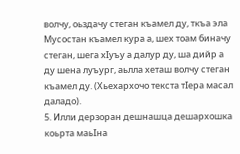волчу, оьздачу стеган къамел ду, ткъа эла Мусостан къамел кура а, шех тоам биначу стеган, шега хIуъу а далур ду, ша дийр а ду шена луъург, аьлла хеташ волчу стеган къамел ду. (Хьехархочо текста тIера масал даладо).
5. Илли дерзоран дешнашца дешархошка коьрта маьIна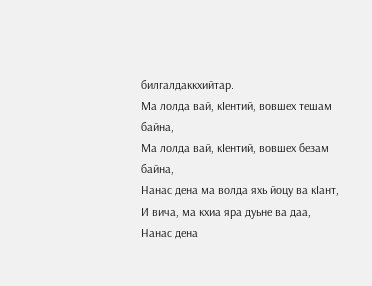билгалдаккхийтар.
Ма лолда вай, кIентий, вовшех тешам байна,
Ма лолда вай, кIентий, вовшех безам байна,
Нанас дена ма волда яхь йоцу ва кIант,
И вича, ма кхиа яра дуьне ва даа,
Нанас дена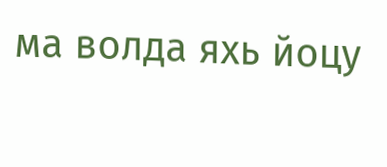ма волда яхь йоцу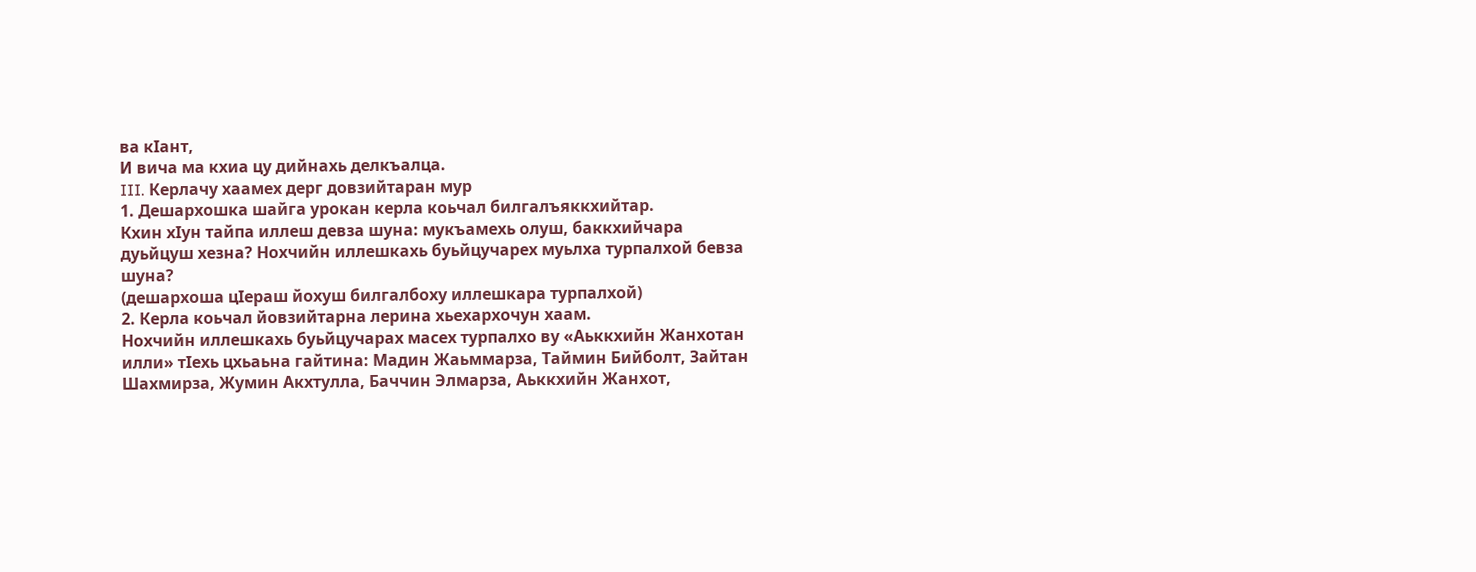ва кIант,
И вича ма кхиа цу дийнахь делкъалца.
III. Керлачу хаамех дерг довзийтаран мур
1. Дешархошка шайга урокан керла коьчал билгалъяккхийтар.
Кхин хIун тайпа иллеш девза шуна: мукъамехь олуш, баккхийчара дуьйцуш хезна? Нохчийн иллешкахь буьйцучарех муьлха турпалхой бевза шуна?
(дешархоша цIераш йохуш билгалбоху иллешкара турпалхой)
2. Керла коьчал йовзийтарна лерина хьехархочун хаам.
Нохчийн иллешкахь буьйцучарах масех турпалхо ву «Аьккхийн Жанхотан илли» тIехь цхьаьна гайтина: Мадин Жаьммарза, Таймин Бийболт, Зайтан Шахмирза, Жумин Акхтулла, Баччин Элмарза, Аьккхийн Жанхот,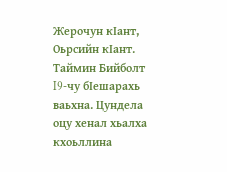Жерочун кIант, Оьрсийн кIант. Таймин Бийболт I9-чу бIешарахь ваьхна. Цундела оцу хенал хьалха кхоьллина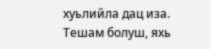хуьлийла дац иза. Тешам болуш, яхь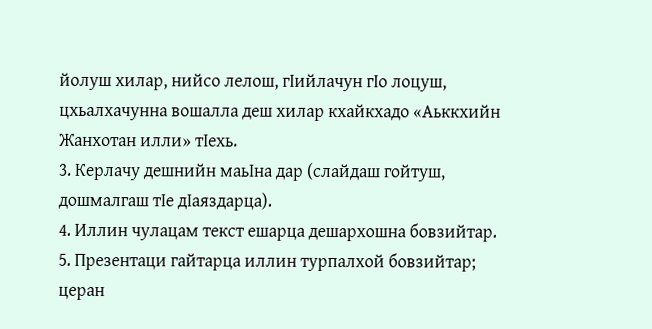йолуш хилар, нийсо лелош, гIийлачун гIо лоцуш, цхьалхачунна вошалла деш хилар кхайкхадо «Аьккхийн Жанхотан илли» тIехь.
3. Керлачу дешнийн маьIна дар (слайдаш гойтуш, дошмалгаш тIе дIаяздарца).
4. Иллин чулацам текст ешарца дешархошна бовзийтар.
5. Презентаци гайтарца иллин турпалхой бовзийтар; церан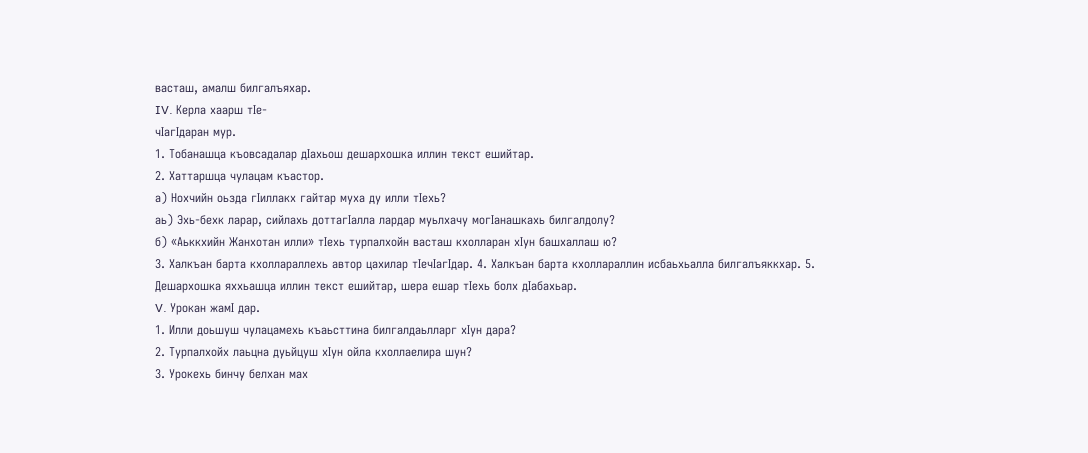васташ, амалш билгалъяхар.
IV. Керла хаарш тIе-
чIагIдаран мур.
1. Тобанашца къовсадалар дIахьош дешархошка иллин текст ешийтар.
2. Хаттаршца чулацам къастор.
а) Нохчийн оьзда гIиллакх гайтар муха ду илли тIехь?
аь) Эхь-бехк ларар, сийлахь доттагIалла лардар муьлхачу могIанашкахь билгалдолу?
б) «Аьккхийн Жанхотан илли» тIехь турпалхойн васташ кхолларан хIун башхаллаш ю?
3. Халкъан барта кхоллараллехь автор цахилар тIечIагIдар. 4. Халкъан барта кхоллараллин исбаьхьалла билгалъяккхар. 5. Дешархошка яххьашца иллин текст ешийтар, шера ешар тIехь болх дIабахьар.
V. Урокан жамI дар.
1. Илли доьшуш чулацамехь къаьсттина билгалдаьлларг хIун дара?
2. Турпалхойх лаьцна дуьйцуш хIун ойла кхоллаелира шун?
3. Урокехь бинчу белхан мах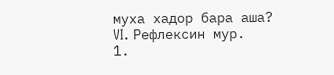муха хадор бара аша?
VI. Рефлексин мур.
1.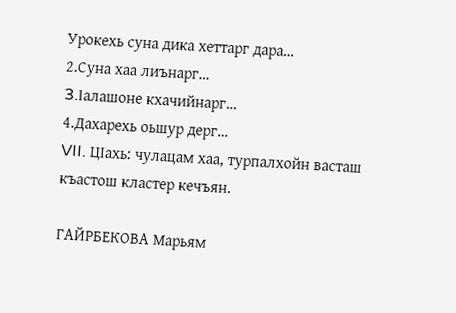Урокехь суна дика хеттарг дара…
2.Суна хаа лиънарг…
3.Iалашоне кхачийнарг…
4.Дахарехь оьшур дерг…
VII. ЦIахь: чулацам хаа, турпалхойн васташ къастош кластер кечъян.

ГАЙРБЕКОВА Марьям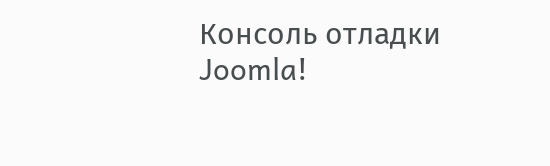Консоль отладки Joomla!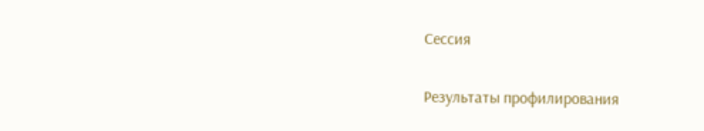Сессия

Результаты профилирования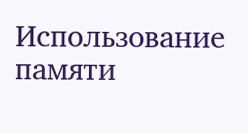Использование памяти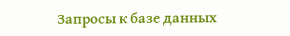Запросы к базе данных